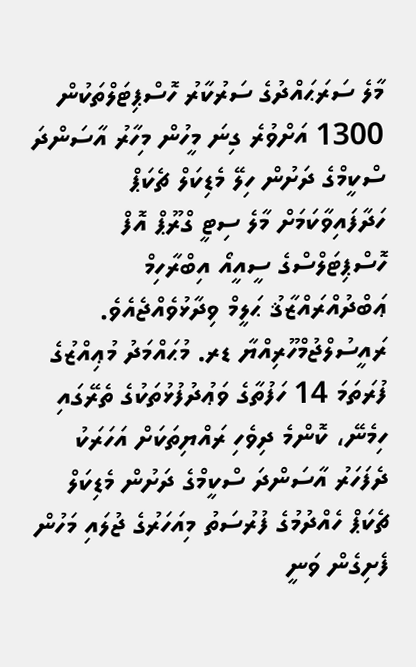މާލެ ސަރަޙައްދުގެ ސަރުކާރު ހޮސްޕިޓަލްތަކުން 1300 އަށްވުރެ ގިނަ މީހުން މިހާރު އާސަންދަ ސްކީމްގެ ދަށުން ހިލޭ މެޑިކަލް ޗެކަޕް ހަދާފައިވާކަމަށް މާލެ ސިޓީ ގްރޫޕް އޮފް ހޮސްޕިޓަލްސްގެ ސީއީއޯ އިބްރާހިމް ޢަބްދުއްރައްޒާޤު ޙަލީމް ވިދާޅުވެއްޖެއެވެ.
ރައީސުލްޖުމްހޫރިއްޔާ ޑރ. މުޙައްމަދު މުޢިއްޒުގެ ފުރަތަމަ 14 ހަފުތާގެ ވަޢުދުފުޅުތަކުގެ ތެރޭގައި ހިމެނޭ، ކޮންމެ ދިވެހި ރައްޔިތަކަށް އަހަރަކު ދެފަހަރު އާސަންދަ ސްކީމްގެ ދަށުން މެޑިކަލް ޗެކަޕް ހެއްދުމުގެ ފުރުސަތު މިއަހަރުގެ ޖުލައި މަހުން ފެށިގެން ވަނީ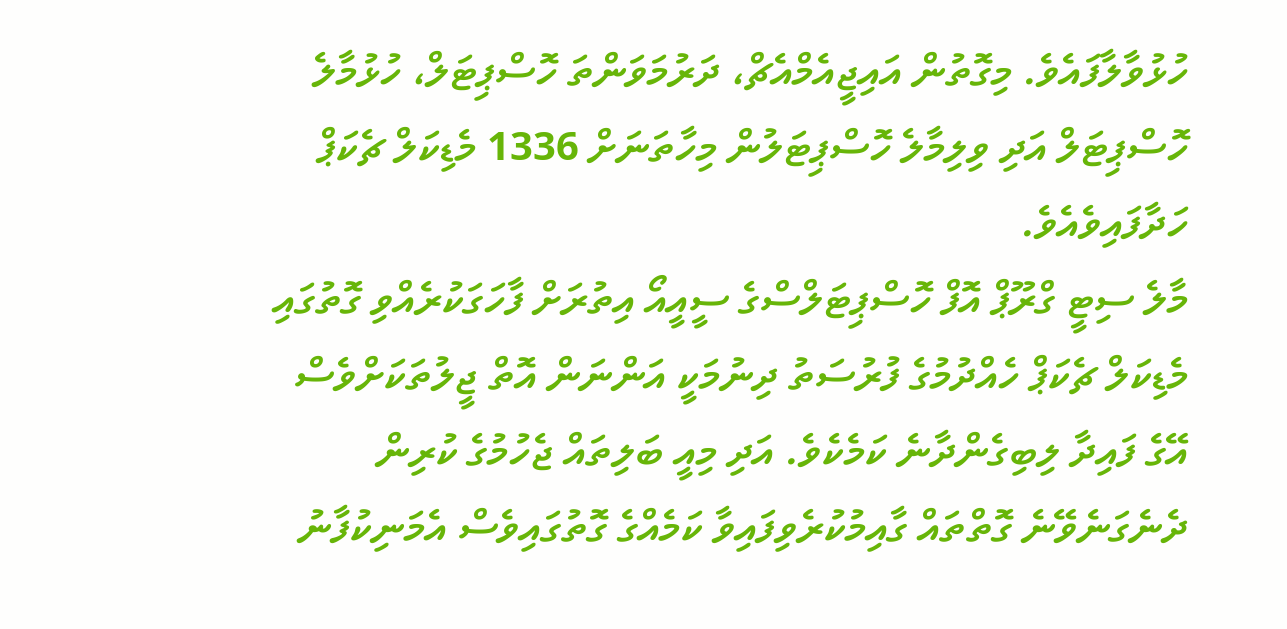ހުޅުވާލާފައެވެ. މިގޮތުން އައިޖީއެމްއެޗް، ދަރުމަވަންތަ ހޮސްޕިޓަލް، ހުޅުމާލެ ހޮސްޕިޓަލް އަދި ވިލިމާލެ ހޮސްޕިޓަލުން މިހާތަނަށް 1336 މެޑިކަލް ޗެކަޕް ހަދާފައިވެއެވެ.
މާލެ ސިޓީ ގްރޫޕް އޮފް ހޮސްޕިޓަލްސްގެ ސީއީއޯ އިތުރަށް ފާހަގަކުރެއްވި ގޮތުގައި މެޑިކަލް ޗެކަޕް ހެއްދުމުގެ ފުރުސަތު ދިނުމަކީ އަންނަން އޮތް ޖީލުތަކަށްވެސް އޭގެ ފައިދާ ލިބިގެންދާނެ ކަމެކެވެ. އަދި މިއީ ބަލިތައް ޖެހުމުގެ ކުރިން ދެނެގަނެވޭނެ ގޮތްތައް ގާއިމުކުރެވިފައިވާ ކަމެއްގެ ގޮތުގައިވެސް އެމަނިކުފާނު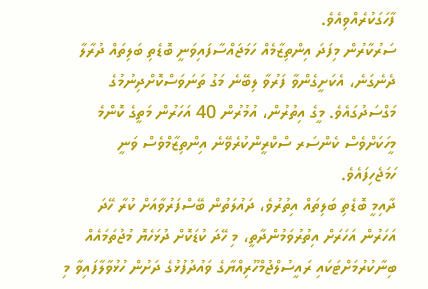ފާހަގަކުރެއްވިއެވެ.
ސަރުކާރުން މިފަދަ އިންތިޒާމެއް ހަމަޖައްސާފައިވަނީ ބޮޑެތި ބަލިތައް ދުރާލާ ދެނެގަނެ، އެކަށީގެންވާ ފަރުވާ ލިބޭނެ މަގު ތަނަވަސްކޮށްދިނުމުގެ މަގްސަދުގައެވެ. މީގެ އިތުރުން، އުމުރުން 40 އަހަރުން މަތީގެ ކޮންމެ މީހަކަށްވެސް ކެންސަރ ސްކްރީންކުރެވޭނެ އިންތިޒާމްވެސް ވަނީ ހަމަޖެހިފައެވެ.
ދާއިމީ ބޮޑެތި ބަލިތައް އިތުރުވެ، ދައުލަތުން ބޭސްފަރުވާއަށް ކުރާ ހޭދަ އަހަރުން އަހަރަށް އިތުރުވަމުންދާތީ، މި ހޭދަ ކުޑަކޮށް ދުޅަހެޔޮ މުޖުތަމައެއް ބިނާކުރުމަށްޓަކައި ރައީސުލްޖުމްހޫރިއްޔާގެ ވައުދުފުޅުގެ ދަށުން ހުޅުވާލާފައިވާ މި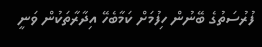ފުރުސަތުގެ ބޭނުން ހިފުމަށް ކަމާބެހޭ އިދާރާތަކުން ވަނީ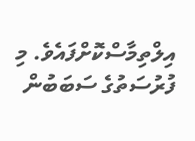އިލްތިމާސްކޮށްފައެވެ. މި ފުރުސަތުގެ ސަބަބުން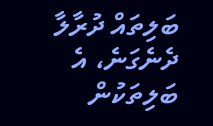ބަލިތައް ދުރާލާ ދެނެގަނެ، އެ ބަލިތަކުން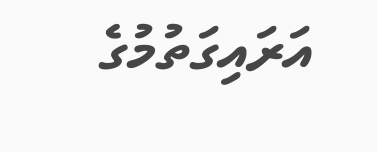އަރައިގަތުމުގެ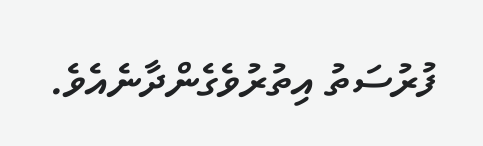ފުރުސަތު އިތުރުވެގެންދާނެއެވެ.